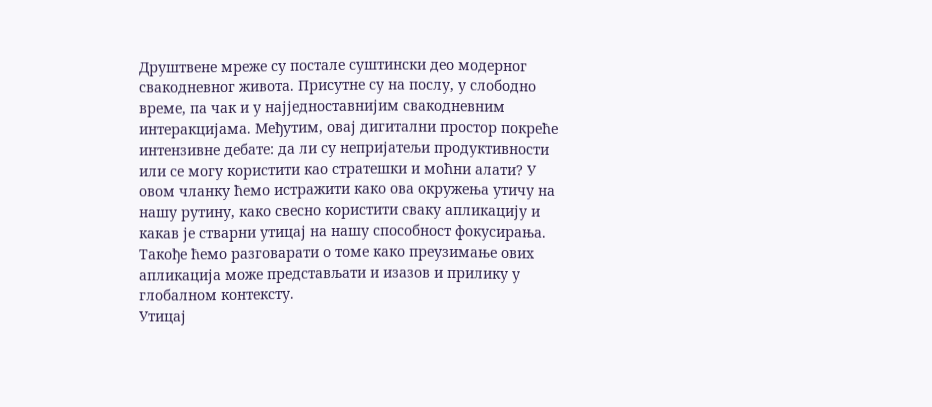Друштвене мреже су постале суштински део модерног свакодневног живота. Присутне су на послу, у слободно време, па чак и у најједноставнијим свакодневним интеракцијама. Међутим, овај дигитални простор покреће интензивне дебате: да ли су непријатељи продуктивности или се могу користити као стратешки и моћни алати? У овом чланку ћемо истражити како ова окружења утичу на нашу рутину, како свесно користити сваку апликацију и какав је стварни утицај на нашу способност фокусирања. Такође ћемо разговарати о томе како преузимање ових апликација може представљати и изазов и прилику у глобалном контексту.
Утицај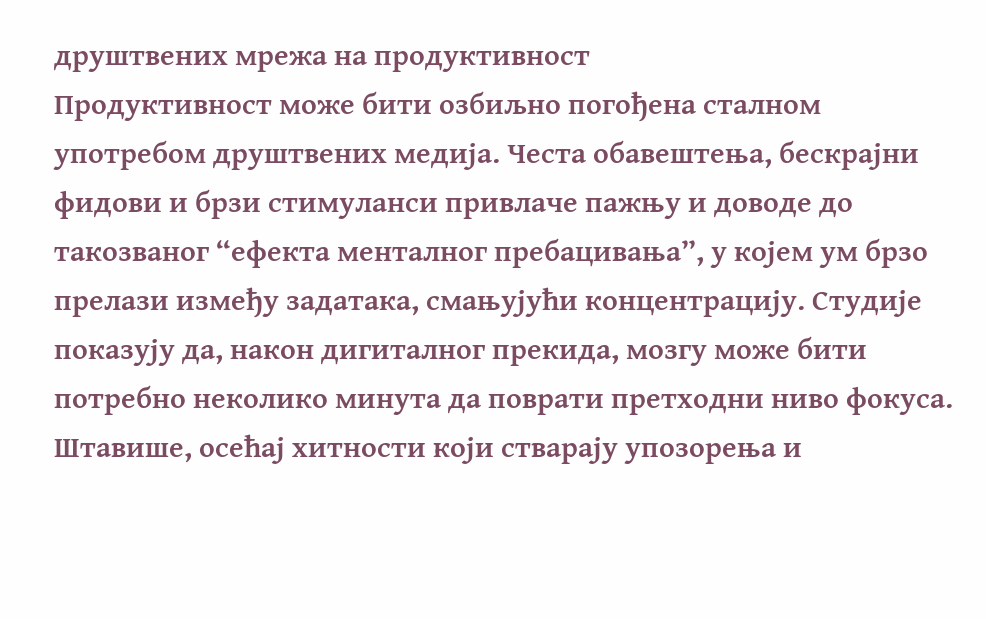друштвених мрежа на продуктивност
Продуктивност може бити озбиљно погођена сталном употребом друштвених медија. Честа обавештења, бескрајни фидови и брзи стимуланси привлаче пажњу и доводе до такозваног “ефекта менталног пребацивања”, у којем ум брзо прелази између задатака, смањујући концентрацију. Студије показују да, након дигиталног прекида, мозгу може бити потребно неколико минута да поврати претходни ниво фокуса.
Штавише, осећај хитности који стварају упозорења и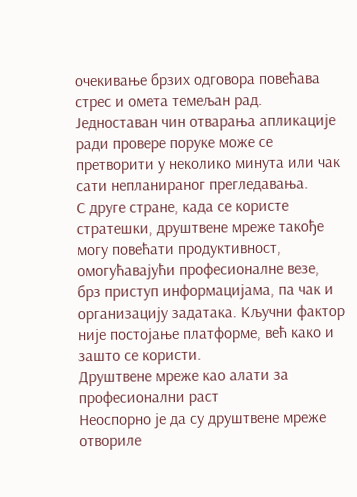очекивање брзих одговора повећава стрес и омета темељан рад. Једноставан чин отварања апликације ради провере поруке може се претворити у неколико минута или чак сати непланираног прегледавања.
С друге стране, када се користе стратешки, друштвене мреже такође могу повећати продуктивност, омогућавајући професионалне везе, брз приступ информацијама, па чак и организацију задатака. Кључни фактор није постојање платформе, већ како и зашто се користи.
Друштвене мреже као алати за професионални раст
Неоспорно је да су друштвене мреже отвориле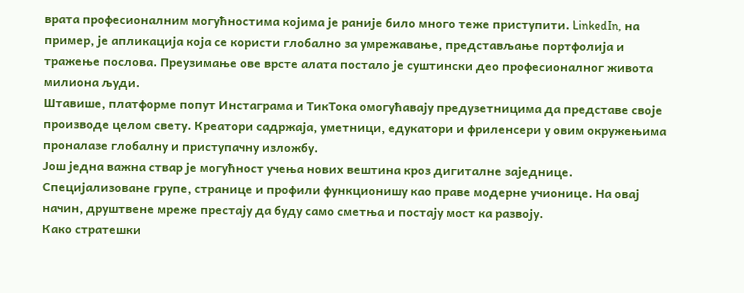врата професионалним могућностима којима је раније било много теже приступити. LinkedIn, на пример, је апликација која се користи глобално за умрежавање, представљање портфолија и тражење послова. Преузимање ове врсте алата постало је суштински део професионалног живота милиона људи.
Штавише, платформе попут Инстаграма и ТикТока омогућавају предузетницима да представе своје производе целом свету. Креатори садржаја, уметници, едукатори и фриленсери у овим окружењима проналазе глобалну и приступачну изложбу.
Још једна важна ствар је могућност учења нових вештина кроз дигиталне заједнице. Специјализоване групе, странице и профили функционишу као праве модерне учионице. На овај начин, друштвене мреже престају да буду само сметња и постају мост ка развоју.
Како стратешки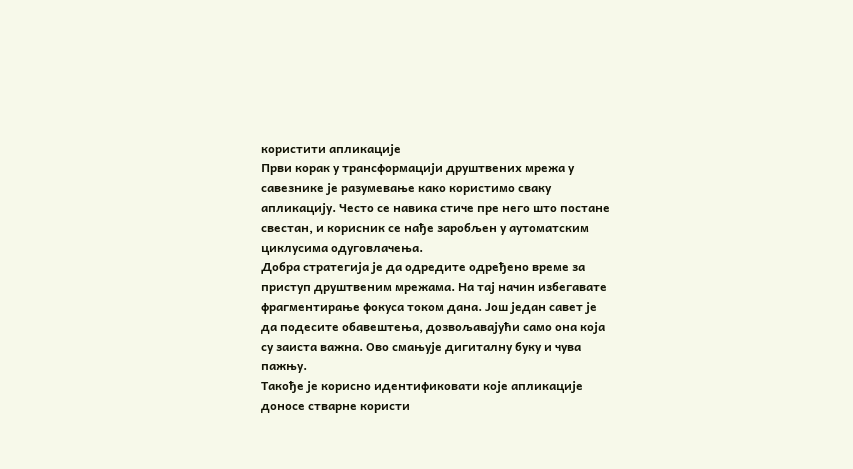користити апликације
Први корак у трансформацији друштвених мрежа у савезнике је разумевање како користимо сваку апликацију. Често се навика стиче пре него што постане свестан, и корисник се нађе заробљен у аутоматским циклусима одуговлачења.
Добра стратегија је да одредите одређено време за приступ друштвеним мрежама. На тај начин избегавате фрагментирање фокуса током дана. Још један савет је да подесите обавештења, дозвољавајући само она која су заиста важна. Ово смањује дигиталну буку и чува пажњу.
Такође је корисно идентификовати које апликације доносе стварне користи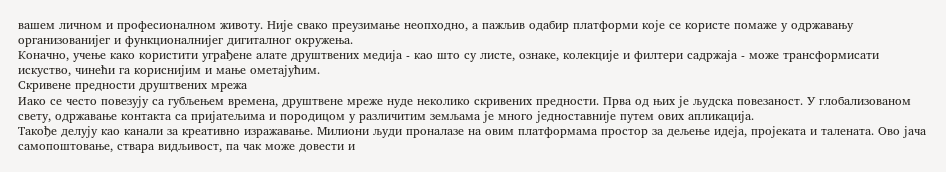вашем личном и професионалном животу. Није свако преузимање неопходно, а пажљив одабир платформи које се користе помаже у одржавању организованијег и функционалнијег дигиталног окружења.
Коначно, учење како користити уграђене алате друштвених медија - као што су листе, ознаке, колекције и филтери садржаја - може трансформисати искуство, чинећи га кориснијим и мање ометајућим.
Скривене предности друштвених мрежа
Иако се често повезују са губљењем времена, друштвене мреже нуде неколико скривених предности. Прва од њих је људска повезаност. У глобализованом свету, одржавање контакта са пријатељима и породицом у различитим земљама је много једноставније путем ових апликација.
Такође делују као канали за креативно изражавање. Милиони људи проналазе на овим платформама простор за дељење идеја, пројеката и талената. Ово јача самопоштовање, ствара видљивост, па чак може довести и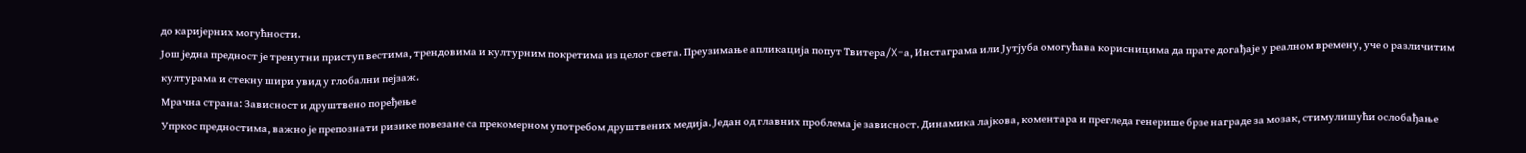до каријерних могућности.
Још једна предност је тренутни приступ вестима, трендовима и културним покретима из целог света. Преузимање апликација попут Твитера/X-а, Инстаграма или Јутјуба омогућава корисницима да прате догађаје у реалном времену, уче о различитим културама и стекну шири увид у глобални пејзаж.
Мрачна страна: Зависност и друштвено поређење
Упркос предностима, важно је препознати ризике повезане са прекомерном употребом друштвених медија. Један од главних проблема је зависност. Динамика лајкова, коментара и прегледа генерише брзе награде за мозак, стимулишући ослобађање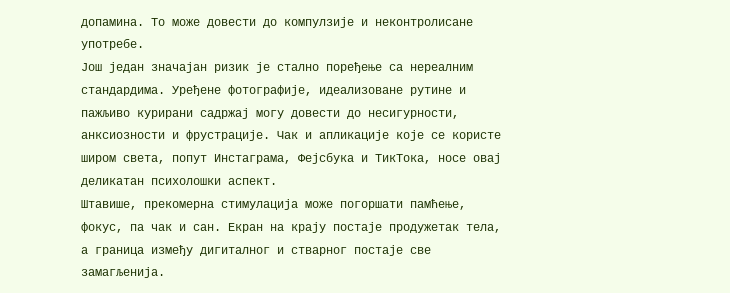допамина. То може довести до компулзије и неконтролисане употребе.
Још један значајан ризик је стално поређење са нереалним стандардима. Уређене фотографије, идеализоване рутине и пажљиво курирани садржај могу довести до несигурности, анксиозности и фрустрације. Чак и апликације које се користе широм света, попут Инстаграма, Фејсбука и ТикТока, носе овај деликатан психолошки аспект.
Штавише, прекомерна стимулација може погоршати памћење, фокус, па чак и сан. Екран на крају постаје продужетак тела, а граница између дигиталног и стварног постаје све замагљенија.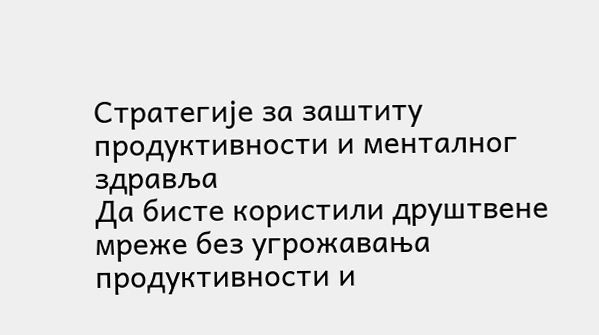Стратегије за заштиту продуктивности и менталног здравља
Да бисте користили друштвене мреже без угрожавања продуктивности и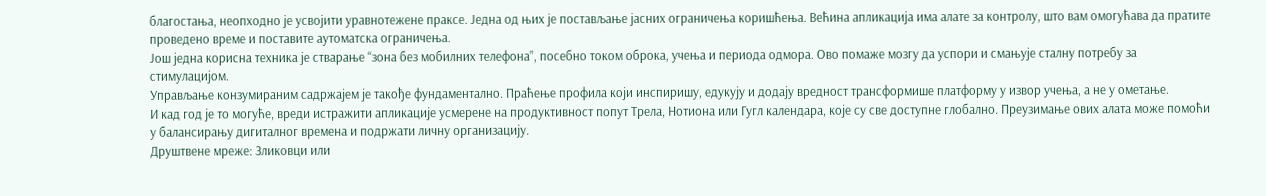благостања, неопходно је усвојити уравнотежене праксе. Једна од њих је постављање јасних ограничења коришћења. Већина апликација има алате за контролу, што вам омогућава да пратите проведено време и поставите аутоматска ограничења.
Још једна корисна техника је стварање “зона без мобилних телефона”, посебно током оброка, учења и периода одмора. Ово помаже мозгу да успори и смањује сталну потребу за стимулацијом.
Управљање конзумираним садржајем је такође фундаментално. Праћење профила који инспиришу, едукују и додају вредност трансформише платформу у извор учења, а не у ометање.
И кад год је то могуће, вреди истражити апликације усмерене на продуктивност попут Трела, Нотиона или Гугл календара, које су све доступне глобално. Преузимање ових алата може помоћи у балансирању дигиталног времена и подржати личну организацију.
Друштвене мреже: Зликовци или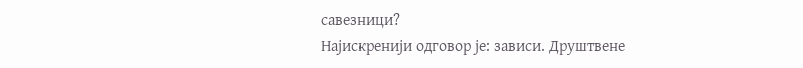савезници?
Најискренији одговор је: зависи. Друштвене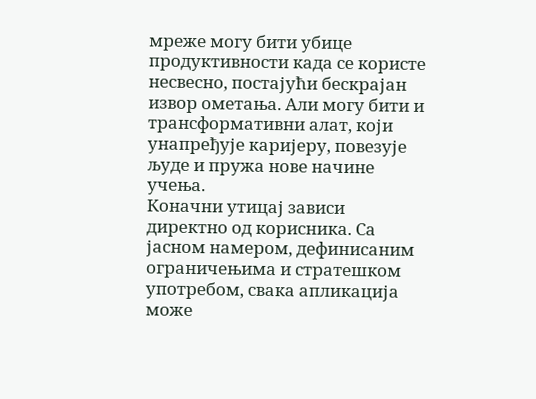мреже могу бити убице продуктивности када се користе несвесно, постајући бескрајан извор ометања. Али могу бити и трансформативни алат, који унапређује каријеру, повезује људе и пружа нове начине учења.
Коначни утицај зависи директно од корисника. Са јасном намером, дефинисаним ограничењима и стратешком употребом, свака апликација може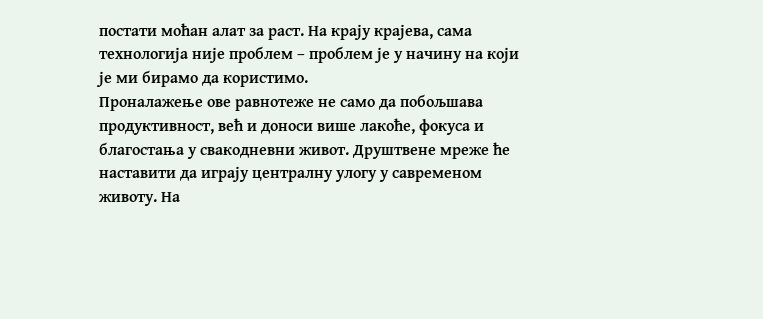постати моћан алат за раст. На крају крајева, сама технологија није проблем – проблем је у начину на који је ми бирамо да користимо.
Проналажење ове равнотеже не само да побољшава продуктивност, већ и доноси више лакоће, фокуса и благостања у свакодневни живот. Друштвене мреже ће наставити да играју централну улогу у савременом животу. На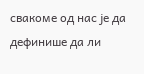свакоме од нас је да дефинише да ли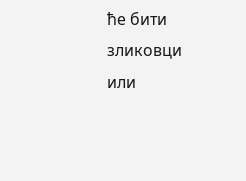ће бити зликовци или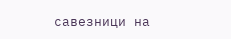савезници на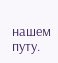нашем путу.